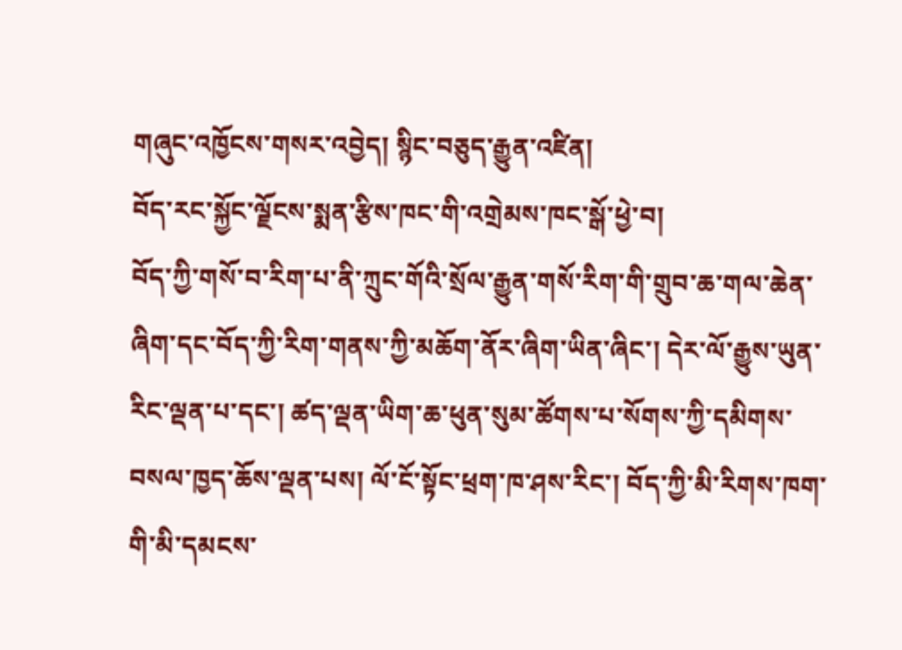གཞུང་འཁྱོངས་གསར་འབྱེད། སྙིང་བཅུད་རྒྱུན་འཛིན།
བོད་རང་སྐྱོང་ལྗོངས་སྨན་རྩིས་ཁང་གི་འགྲེམས་ཁང་སྒོ་ཕྱེ་བ།
བོད་ཀྱི་གསོ་བ་རིག་པ་ནི་ཀྲུང་གོའི་སྲོལ་རྒྱུན་གསོ་རིག་གི་གྲུབ་ཆ་གལ་ཆེན་ཞིག་དང་བོད་ཀྱི་རིག་གནས་ཀྱི་མཆོག་ནོར་ཞིག་ཡིན་ཞིང་། དེར་ལོ་རྒྱུས་ཡུན་རིང་ལྡན་པ་དང་། ཚད་ལྡན་ཡིག་ཆ་ཕུན་སུམ་ཚོགས་པ་སོགས་ཀྱི་དམིགས་བསལ་ཁྱད་ཆོས་ལྡན་པས། ལོ་ངོ་སྟོང་ཕྲག་ཁ་ཤས་རིང་། བོད་ཀྱི་མི་རིགས་ཁག་གི་མི་དམངས་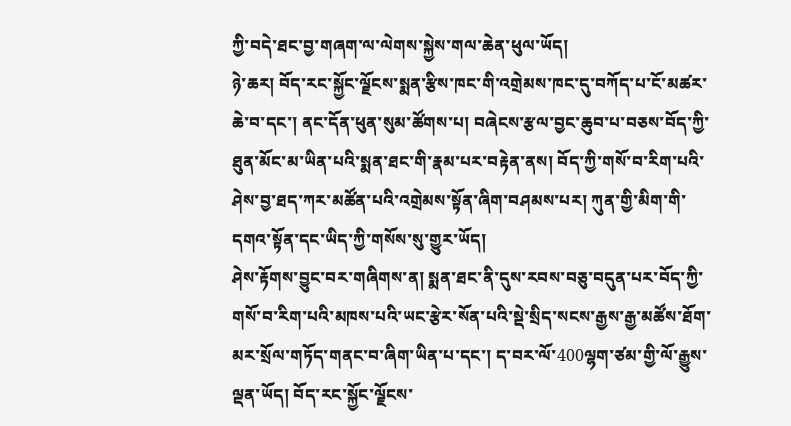ཀྱི་བདེ་ཐང་བྱ་གཞག་ལ་ལེགས་སྐྱེས་གལ་ཆེན་ཕུལ་ཡོད།
ཉེ་ཆར། བོད་རང་སྐྱོང་ལྗོངས་སྨན་རྩིས་ཁང་གི་འགྲེམས་ཁང་དུ་བཀོད་པ་ངོ་མཚར་ཆེ་བ་དང་། ནང་དོན་ཕུན་སུམ་ཚོགས་པ། བཞེངས་རྩལ་བྱང་ཆུབ་པ་བཅས་བོད་ཀྱི་ཐུན་མོང་མ་ཡིན་པའི་སྨན་ཐང་གི་རྣམ་པར་བརྟེན་ནས། བོད་ཀྱི་གསོ་བ་རིག་པའི་ཤེས་བྱ་ཐད་ཀར་མཚོན་པའི་འགྲེམས་སྟོན་ཞིག་བཤམས་པར། ཀུན་གྱི་མིག་གི་དགའ་སྟོན་དང་ཡིད་ཀྱི་གསོས་སུ་གྱུར་ཡོད།
ཤེས་རྟོགས་བྱུང་བར་གཞིགས་ན། སྨན་ཐང་ནི་དུས་རབས་བཅུ་བདུན་པར་བོད་ཀྱི་གསོ་བ་རིག་པའི་མཁས་པའི་ཡང་རྩེར་སོན་པའི་སྡེ་སྲིད་སངས་རྒྱས་རྒྱ་མཚོས་ཐོག་མར་སྲོལ་གཏོད་གནང་བ་ཞིག་ཡིན་པ་དང་། ད་བར་ལོ་400ལྷག་ཙམ་གྱི་ལོ་རྒྱུས་ལྡན་ཡོད། བོད་རང་སྐྱོང་ལྗོངས་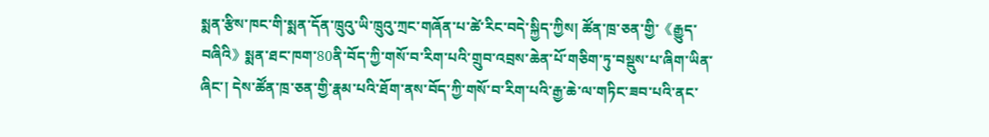སྨན་རྩིས་ཁང་གི་སྨན་དོན་ཁྲུའུ་ཡི་ཁྲུའུ་ཀྲང་གཞོན་པ་ཚེ་རིང་བདེ་སྐྱིད་ཀྱིས། ཚོན་ཁྲ་ཅན་གྱི་《རྒྱུད་བཞིའི》སྨན་ཐང་ཁག་80ནི་བོད་ཀྱི་གསོ་བ་རིག་པའི་གྲུབ་འབྲས་ཆེན་པོ་གཅིག་ཏུ་བསྡུས་པ་ཞིག་ཡིན་ཞིང་། དེས་ཚོན་ཁྲ་ཅན་གྱི་རྣམ་པའི་ཐོག་ནས་བོད་ཀྱི་གསོ་བ་རིག་པའི་རྒྱ་ཆེ་ལ་གཏིང་ཟབ་པའི་ནང་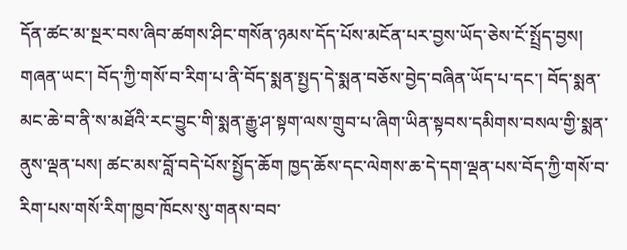དོན་ཚང་མ་སྔར་བས་ཞིབ་ཚགས་ཤིང་གསོན་ཉམས་དོད་པོས་མངོན་པར་བྱས་ཡོད་ཅེས་ངོ་སྤྲོད་བྱས།
གཞན་ཡང་། བོད་ཀྱི་གསོ་བ་རིག་པ་ནི་བོད་སྨན་སྤྱད་དེ་སྨན་བཅོས་བྱེད་བཞིན་ཡོད་པ་དང་། བོད་སྨན་མང་ཆེ་བ་ནི་ས་མཐོའི་རང་བྱུང་གི་སྨན་རྒྱུ་ཤ་སྟག་ལས་གྲུབ་པ་ཞིག་ཡིན་སྟབས་དམིགས་བསལ་གྱི་སྨན་ནུས་ལྡན་པས། ཚང་མས་བློ་བདེ་པོས་སྤྱོད་ཆོག ཁྱད་ཆོས་དང་ལེགས་ཆ་དེ་དག་ལྡན་པས་བོད་ཀྱི་གསོ་བ་རིག་པས་གསོ་རིག་ཁྱབ་ཁོངས་སུ་གནས་བབ་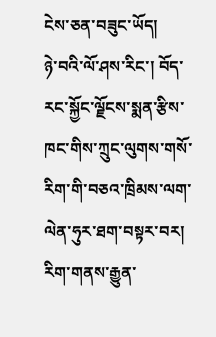ངེས་ཅན་བཟུང་ཡོད།
ཉེ་བའི་ལོ་ཤས་རིང་། བོད་རང་སྐྱོང་ལྗོངས་སྨན་རྩིས་ཁང་གིས་ཀྲུང་ལུགས་གསོ་རིག་གི་བཅའ་ཁྲིམས་ལག་ལེན་ཧུར་ཐག་བསྟར་བར། རིག་གནས་རྒྱུན་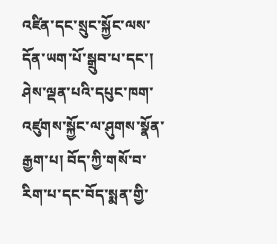འཛིན་དང་སྲུང་སྐྱོང་ལས་དོན་ཡག་པོ་སྒྲུབ་པ་དང་། ཤེས་ལྡན་པའི་དཔུང་ཁག་འཛུགས་སྐྱོང་ལ་ཤུགས་སྣོན་རྒྱག་པ། བོད་ཀྱི་གསོ་བ་རིག་པ་དང་བོད་སྨན་གྱི་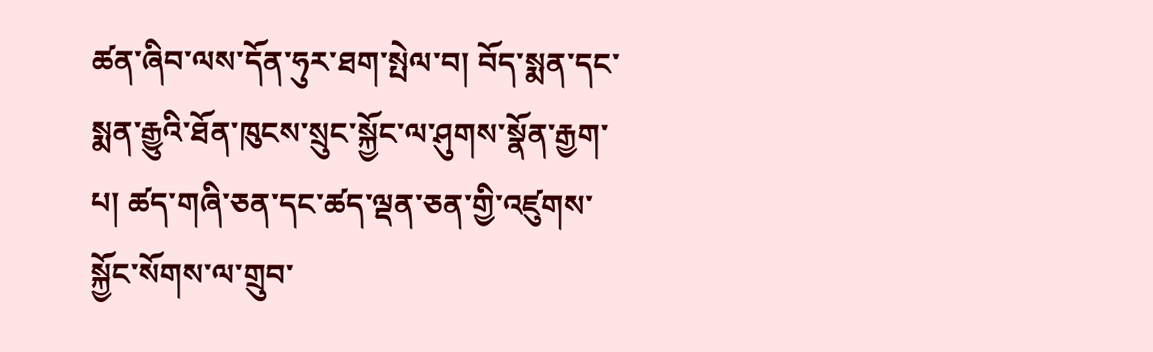ཚན་ཞིབ་ལས་དོན་ཧུར་ཐག་སྤེལ་བ། བོད་སྨན་དང་སྨན་རྒྱུའི་ཐོན་ཁུངས་སྲུང་སྐྱོང་ལ་ཤུགས་སྣོན་རྒྱག་པ། ཚད་གཞི་ཅན་དང་ཚད་ལྡན་ཅན་གྱི་འཛུགས་སྐྱོང་སོགས་ལ་གྲུབ་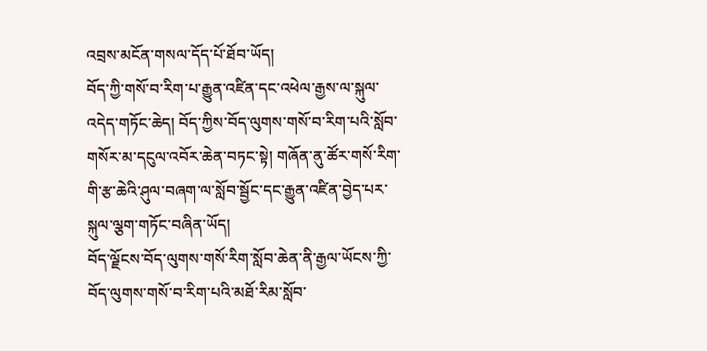འབྲས་མངོན་གསལ་དོད་པོ་ཐོབ་ཡོད།
བོད་ཀྱི་གསོ་བ་རིག་པ་རྒྱུན་འཛིན་དང་འཕེལ་རྒྱས་ལ་སྐུལ་འདེད་གཏོང་ཆེད། བོད་ཀྱིས་བོད་ལུགས་གསོ་བ་རིག་པའི་སློབ་གསོར་མ་དངུལ་འབོར་ཆེན་བཏང་སྟེ། གཞོན་ནུ་ཚོར་གསོ་རིག་གི་རྩ་ཆེའི་ཤུལ་བཞག་ལ་སློབ་སྦྱོང་དང་རྒྱུན་འཛིན་བྱེད་པར་སྐུལ་ལྕག་གཏོང་བཞིན་ཡོད།
བོད་ལྗོངས་བོད་ལུགས་གསོ་རིག་སློབ་ཆེན་ནི་རྒྱལ་ཡོངས་ཀྱི་བོད་ལུགས་གསོ་བ་རིག་པའི་མཐོ་རིམ་སློབ་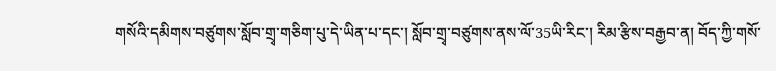གསོའི་དམིགས་བཙུགས་སློབ་གྲྭ་གཅིག་པུ་དེ་ཡིན་པ་དང་། སློབ་གྲྭ་བཙུགས་ནས་ལོ་35ཡི་རིང་། རིམ་རྩིས་བརྒྱབ་ན། བོད་ཀྱི་གསོ་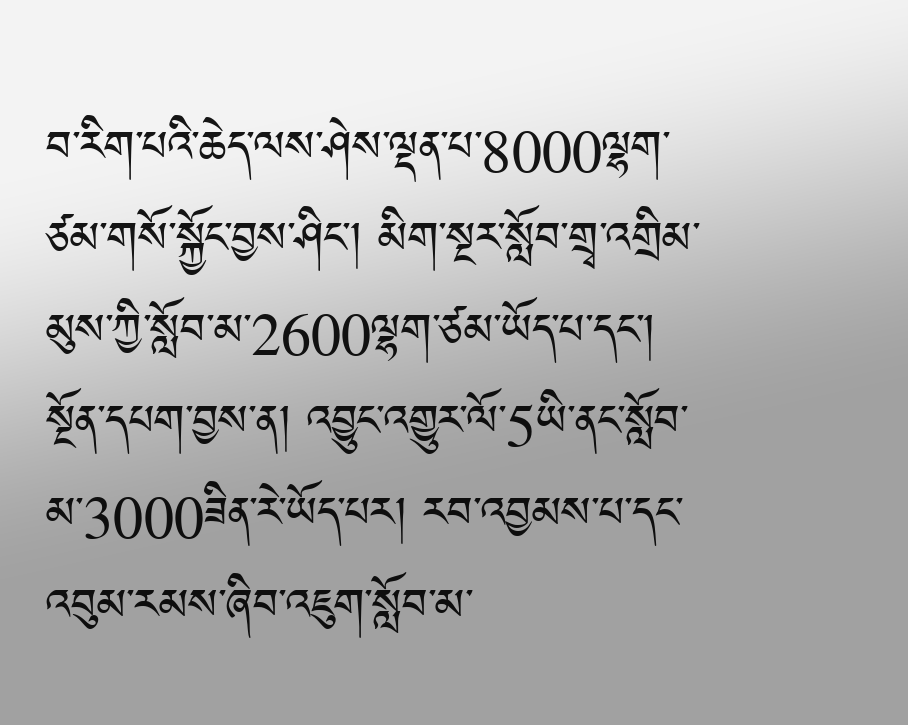བ་རིག་པའི་ཆེད་ལས་ཤེས་ལྡན་པ་8000ལྷག་ཙམ་གསོ་སྐྱོང་བྱས་ཤིང་། མིག་སྔར་སློབ་གྲྭ་འགྲིམ་མུས་ཀྱི་སློབ་མ་2600ལྷག་ཙམ་ཡོད་པ་དང་། སྔོན་དཔག་བྱས་ན། འབྱུང་འགྱུར་ལོ་5ཡི་ནང་སློབ་མ་3000ཟིན་རེ་ཡོད་པར། རབ་འབྱམས་པ་དང་འབུམ་རམས་ཞིབ་འཇུག་སློབ་མ་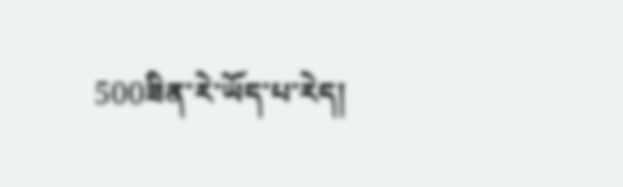500ཟིན་རེ་ཡོད་པ་རེད།